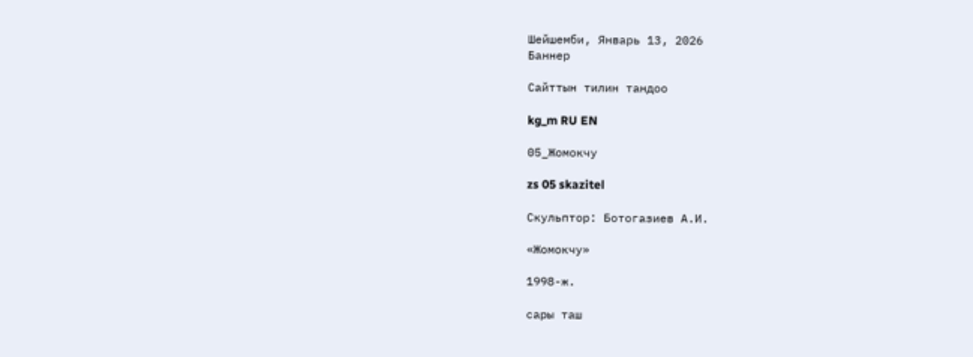Шейшемби, Январь 13, 2026
Баннер

Сайттын тилин тандоо

kg_m RU EN

05_Жомокчу

zs 05 skazitel

Скульптор: Ботогазиев А.И.

«Жомокчу»

1998-ж.

сары таш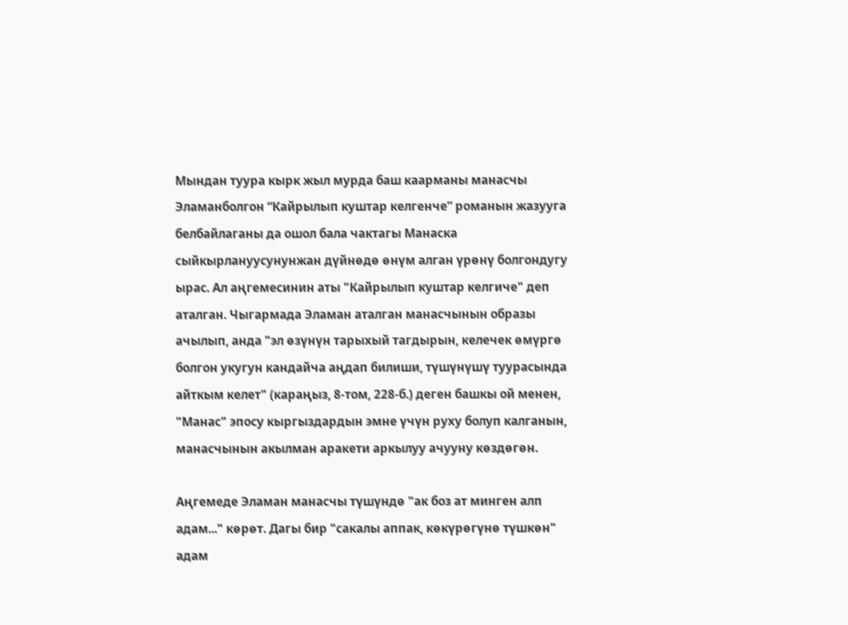Мындан туура кырк жыл мурда баш каарманы манасчы Эламанболгон “Кайрылып куштар келгенче” романын жазууга белбайлаганы да ошол бала чактагы Манаска сыйкырлануусунунжан дүйнөдө өнүм алган үрөнү болгондугу ырас. Ал аңгемесинин аты "Кайрылып куштар келгиче" деп аталган. Чыгармада Эламан аталган манасчынын образы ачылып, анда "эл өзүнүн тарыхый тагдырын, келечек өмүргө болгон укугун кандайча аңдап билиши, түшүнүшү туурасында айткым келет" (караңыз, 8-том, 228-б.) деген башкы ой менен, "Манас" эпосу кыргыздардын эмне үчүн руху болуп калганын, манасчынын акылман аракети аркылуу ачууну көздөгөн.

Аңгемеде Эламан манасчы түшүндө "ак боз ат минген алп адам..." көрөт. Дагы бир "сакалы аппак, көкүрөгүнө түшкөн" адам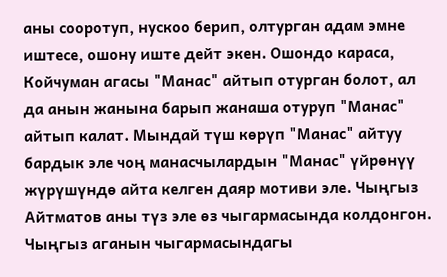аны сооротуп, нускоо берип, олтурган адам эмне иштесе, ошону иште дейт экен. Ошондо караса, Койчуман агасы "Манас" айтып отурган болот, ал да анын жанына барып жанаша отуруп "Манас" айтып калат. Мындай түш көрүп "Манас" айтуу бардык эле чоң манасчылардын "Манас" үйрөнүү жүрүшүндө айта келген даяр мотиви эле. Чыңгыз Айтматов аны түз эле өз чыгармасында колдонгон. Чыңгыз аганын чыгармасындагы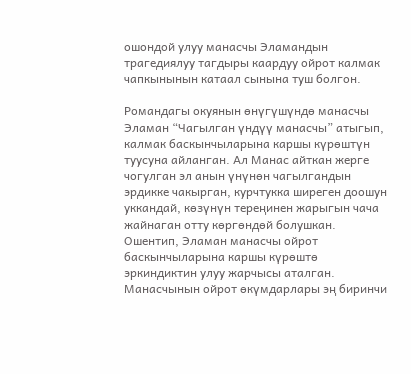ошондой улуу манасчы Эламандын трагедиялуу тагдыры каардуу ойрот калмак чапкынынын катаал сынына туш болгон.

Романдагы окуянын өнүгүшүндө манасчы Эламан “Чагылган үндүү манасчы” атыгып, калмак баскынчыларына каршы күрөштүн туусуна айланган. Ал Манас айткан жерге чогулган эл анын үнүнөн чагылгандын эрдикке чакырган, курчтукка ширеген доошун уккандай, көзүнүн тереңинен жарыгын чача жайнаган отту көргөндөй болушкан. Ошентип, Эламан манасчы ойрот баскынчыларына каршы күрөштө эркиндиктин улуу жарчысы аталган. Манасчынын ойрот өкүмдарлары эң биринчи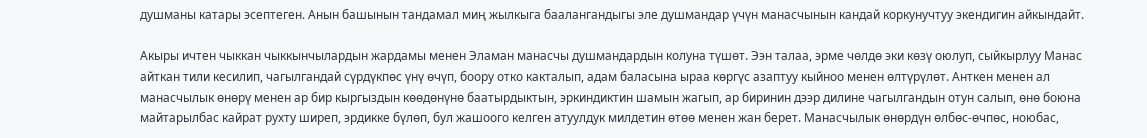душманы катары эсептеген. Анын башынын тандамал миң жылкыга баалангандыгы эле душмандар үчүн манасчынын кандай коркунучтуу экендигин айкындайт.

Акыры ичтен чыккан чыккынчылардын жардамы менен Эламан манасчы душмандардын колуна түшөт. Ээн талаа, эрме чөлдө эки көзү оюлуп, сыйкырлуу Манас айткан тили кесилип, чагылгандай сүрдүкпөс үнү өчүп, боору отко какталып, адам баласына ыраа көргүс азаптуу кыйноо менен өлтүрүлөт. Анткен менен ал манасчылык өнөрү менен ар бир кыргыздын көөдөнүнө баатырдыктын, эркиндиктин шамын жагып, ар биринин дээр дилине чагылгандын отун салып, өнө боюна майтарылбас кайрат рухту ширеп, эрдикке бүлөп, бул жашоого келген атуулдук милдетин өтөө менен жан берет. Манасчылык өнөрдүн өлбөс-өчпөс, ноюбас,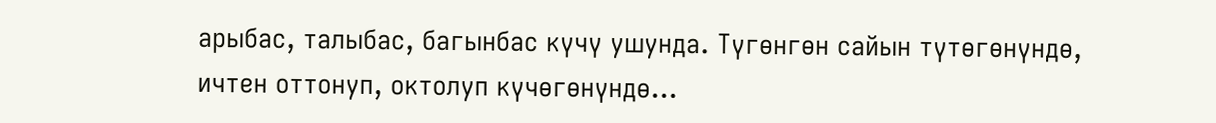арыбас, талыбас, багынбас күчү ушунда. Түгөнгөн сайын түтөгөнүндө, ичтен оттонуп, октолуп күчөгөнүндө…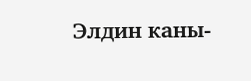Элдин каны-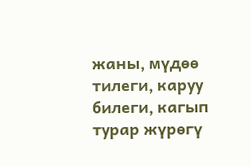жаны, мүдөө тилеги, каруу билеги, кагып турар жүрөгү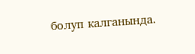болуп калганында.